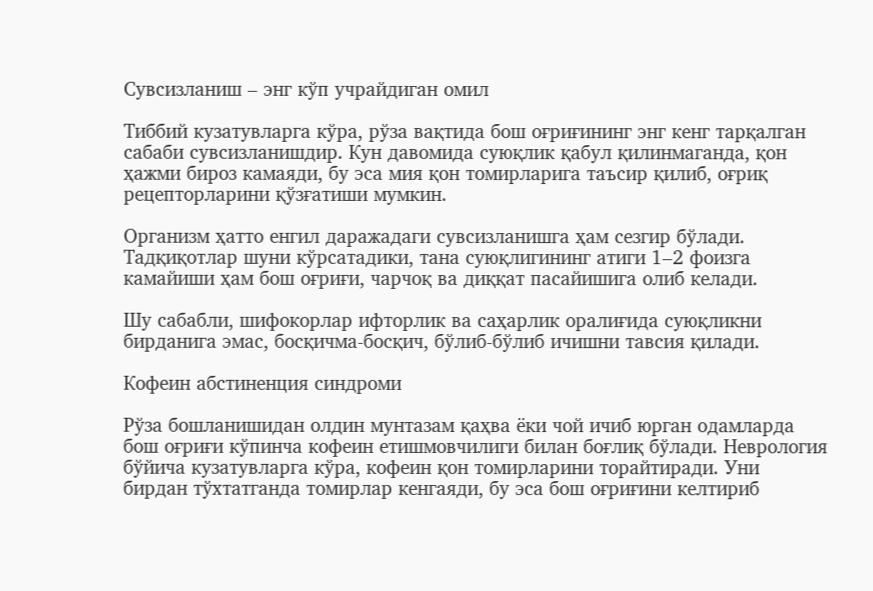Сувсизланиш – энг кўп учрайдиган омил

Тиббий кузатувларга кўра, рўза вақтида бош оғриғининг энг кенг тарқалган сабаби сувсизланишдир. Кун давомида суюқлик қабул қилинмаганда, қон ҳажми бироз камаяди, бу эса мия қон томирларига таъсир қилиб, оғриқ рецепторларини қўзғатиши мумкин.

Организм ҳатто енгил даражадаги сувсизланишга ҳам сезгир бўлади. Тадқиқотлар шуни кўрсатадики, тана суюқлигининг атиги 1–2 фоизга камайиши ҳам бош оғриғи, чарчоқ ва диққат пасайишига олиб келади.

Шу сабабли, шифокорлар ифторлик ва саҳарлик оралиғида суюқликни бирданига эмас, босқичма-босқич, бўлиб-бўлиб ичишни тавсия қилади.

Кофеин абстиненция синдроми

Рўза бошланишидан олдин мунтазам қаҳва ёки чой ичиб юрган одамларда бош оғриғи кўпинча кофеин етишмовчилиги билан боғлиқ бўлади. Неврология бўйича кузатувларга кўра, кофеин қон томирларини торайтиради. Уни бирдан тўхтатганда томирлар кенгаяди, бу эса бош оғриғини келтириб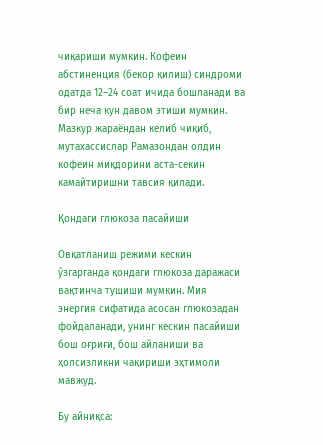чиқариши мумкин. Кофеин абстиненция (бекор қилиш) синдроми одатда 12–24 соат ичида бошланади ва бир неча кун давом этиши мумкин. Мазкур жараёндан келиб чиқиб, мутахассислар Рамазондан олдин кофеин миқдорини аста-секин камайтиришни тавсия қилади.

Қондаги глюкоза пасайиши

Овқатланиш режими кескин ўзгарганда қондаги глюкоза даражаси вақтинча тушиши мумкин. Мия энергия сифатида асосан глюкозадан фойдаланади, унинг кескин пасайиши бош оғриғи, бош айланиши ва ҳолсизликни чақириши эҳтимоли мавжуд.

Бу айниқса: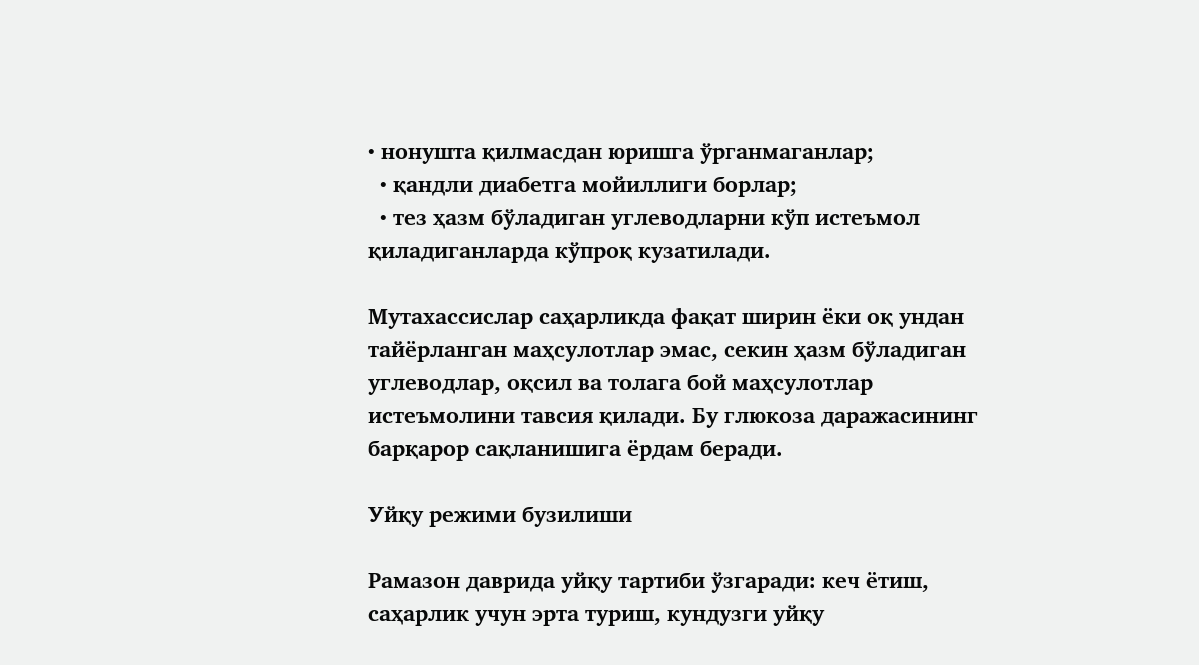• нонушта қилмасдан юришга ўрганмаганлар;
  • қандли диабетга мойиллиги борлар;
  • тез ҳазм бўладиган углеводларни кўп истеъмол қиладиганларда кўпроқ кузатилади.

Мутахассислар саҳарликда фақат ширин ёки оқ ундан тайёрланган маҳсулотлар эмас, секин ҳазм бўладиган углеводлар, оқсил ва толага бой маҳсулотлар истеъмолини тавсия қилади. Бу глюкоза даражасининг барқарор сақланишига ёрдам беради.

Уйқу режими бузилиши

Рамазон даврида уйқу тартиби ўзгаради: кеч ётиш, саҳарлик учун эрта туриш, кундузги уйқу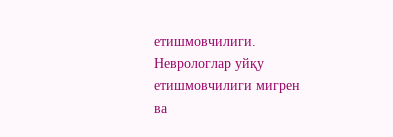етишмовчилиги. Неврологлар уйқу етишмовчилиги мигрен ва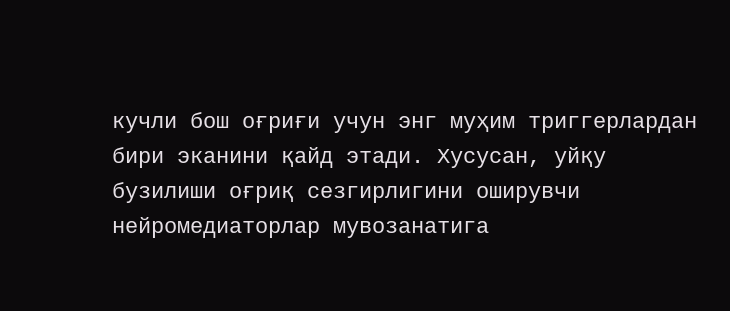кучли бош оғриғи учун энг муҳим триггерлардан бири эканини қайд этади. Хусусан, уйқу бузилиши оғриқ сезгирлигини оширувчи нейромедиаторлар мувозанатига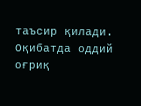таъсир қилади. Оқибатда оддий оғриқ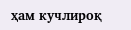ҳам кучлироқ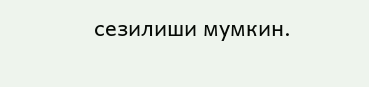сезилиши мумкин.